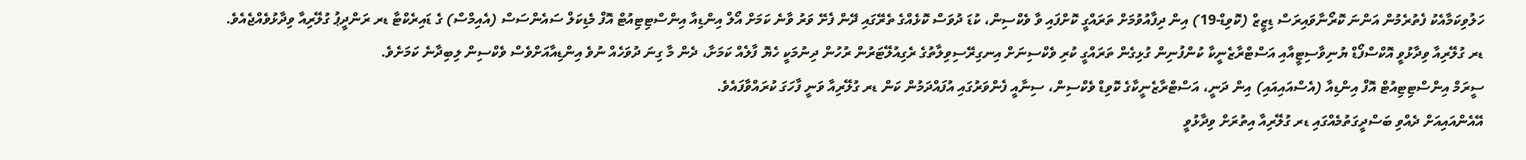ހަލުވިކަމާއެކު ފެތުރެމުން އަންނަ ކޮރޯނާވައިރަސް ޑިޒީޒް (ކޮވިޑް-19) އިން ދިފާއުވުމަށް ތަރައްގީ ކޮށްފައި ވާ ވެކްސިން، ކުޑަ ދުވަސް ކޮޅެއްގެ ތެރޭގައި ދޭން ފެށޭ ވަރު ވާނެ ކަމަށް އޯލް އިންޑިއާ އިންސްޓިޓިއުޓް އޮފް މެޑިކަލް ސައެންސަސް (އެއިމްސް) ގެ ޑައިރެކްޓާ ޑރ ރަންދީޕު ގުލޭރިއާ ވިދާޅުވެއްޖެއެވެ.
ޑރ ގުލޭރިއާ ވިދާޅުވީ އޮކްސްފޯޑް ޔުނިވާސިޓީއާއި އަސްޓްރާޒެނީކާ ކުންފުނިން ގުޅިގެން ތަރައްގީ ކުރި ވެކްސިނަށް އިނގިރޭސިވިލާތުގެ ރެގިއުލޭޓަރުން ރުހުން ދިނުމަކީ ހެޔޮ ފާލެއް ކަމަށާ، ދެން މާ ގިނަ ދުވަހެއް ނުވެ އިންޑިއާއަށްވެސް ވެކްސިން ލިބިދާނެ ކަމަށެވެ.
ސީރަމް އިންސްޓިޓިއުޓް އޮފް އިންޑިއާ (އެސްއައިއައި) އިން ދަނީ، އަސްޓްރާޒެނީކާގެ ކޮވިޑް ވެކްސިން، ސިނާއީ ފެންވަރުގައި އުފައްދަމުން ކަން ޑރ ގުލޭރިއާ ވަނީ ފާހަގަ ކުރައްވާފައެވެ.
އޭއެންއައިއަށް ދެއްވި ބަސްދީގަތުމެއްގައި ޑރ ގުލޭރިއާ އިތުރަށް ވިދާޅުވީ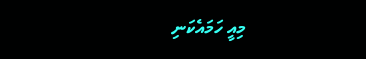މިއީ ހަމައެކަނި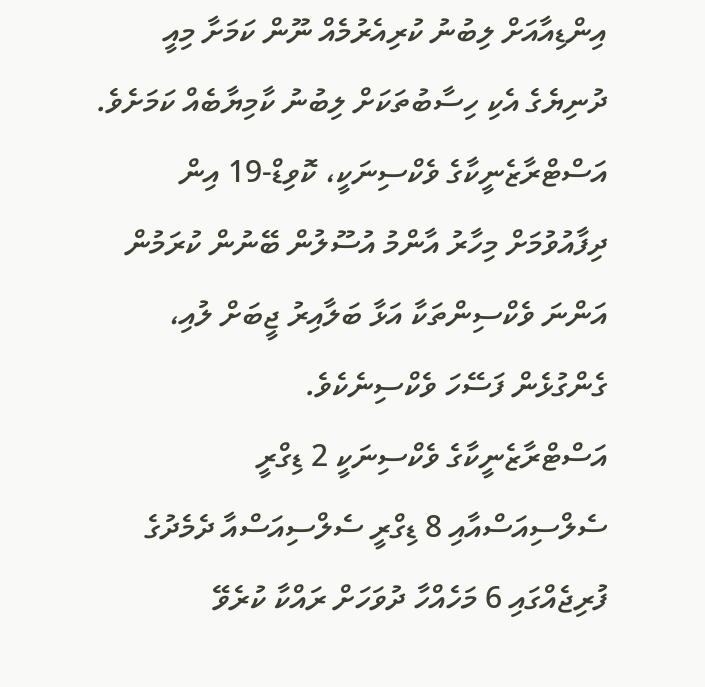އިންޑިއާއަށް ލިބުނު ކުރިއެރުމެއް ނޫން ކަމަށާ މިއީ ދުނިޔެގެ އެކި ހިސާބުތަކަށް ލިބުނު ކާމިޔާބެއް ކަމަށެވެ.
އަސްޓްރާޒެނީކާގެ ވެކްސިނަކީ، ކޮވިޑް-19 އިން ދިފާއުވުމަށް މިހާރު އާންމު އުސޫލުން ބޭނުން ކުރަމުން އަންނަ ވެކްސިންތަކާ އަޅާ ބަލާއިރު ޖީބަށް ލުއި، ގެންގުޅެން ފަސޭހަ ވެކްސިނެކެވެ.
އަސްޓްރާޒެނީކާގެ ވެކްސިނަކީ 2 ޑިގްރީ ސެލްސިއަސްއާއި 8 ޑިގްރީ ސެލްސިއަސްއާ ދެމެދުގެ ފުރިޖެއްގައި 6 މަހެއްހާ ދުވަހަށް ރައްކާ ކުރެވޭ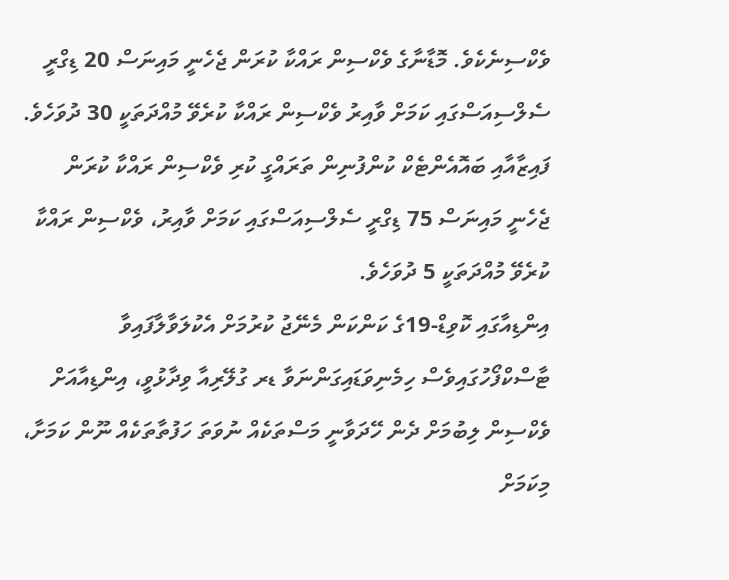ވެކްސިނެކެވެ. މޮޑާނާގެ ވެކްސިން ރައްކާ ކުރަން ޖެހެނީ މައިނަސް 20 ޑިގްރީ ސެލްސިއަސްގައި ކަމަށް ވާއިރު ވެކްސިން ރައްކާ ކުރެވޭ މުއްދަތަކީ 30 ދުވަހެވެ. ފައިޒާއާއި ބައޮއެންޓެކް ކުންފުނިން ތަރައްގީ ކުރި ވެކްސިން ރައްކާ ކުރަން ޖެހެނީ މައިނަސް 75 ޑިގްރީ ސެލްސިއަސްގައި ކަމަށް ވާއިރު، ވެކްސިން ރައްކާ ކުރެވޭ މުއްދަތަކީ 5 ދުވަހެވެ.
އިންޑިއާގައި ކޮވިޑް-19ގެ ކަންކަން މެނޭޖު ކުރުމަށް އެކުލަވާލާފައިވާ ޓާސްކްފޯހުގައިވެސް ހިމެނިވަޑައިގަންނަވާ ޑރ ގުލޭރިއާ ވިދާޅުވީ، އިންޑިއާއަށް ވެކްސިން ލިބުމަށް ދެން ހޭދަވާނީ މަސްތަކެއް ނުވަތަ ހަފުތާތަކެއް ނޫން ކަމަށާ، މިކަމަށް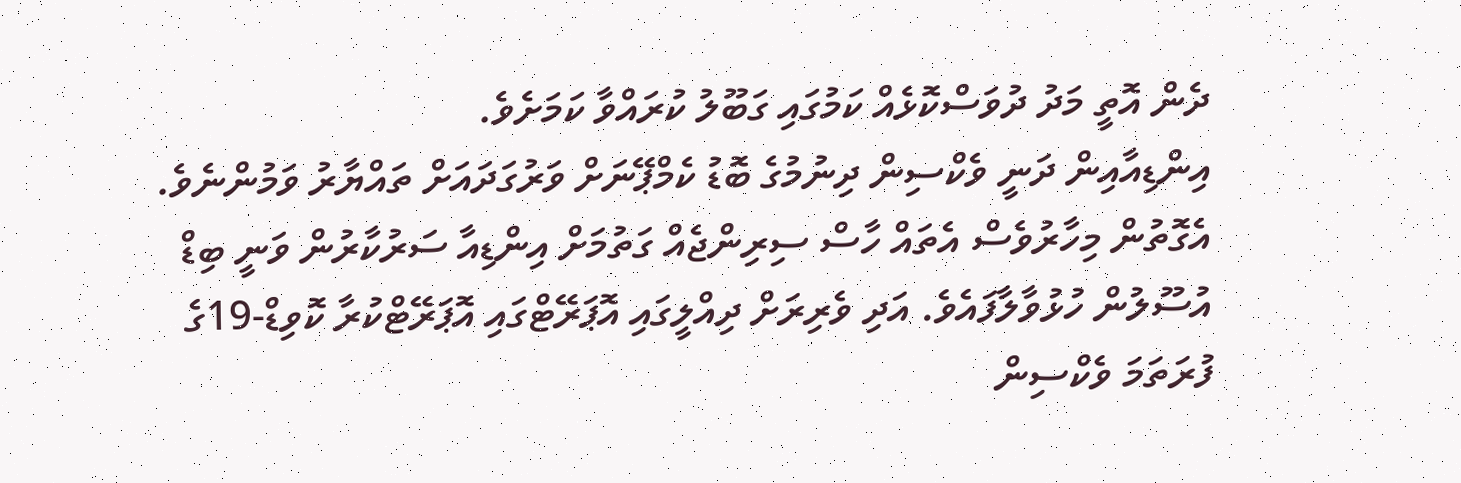ދެން އޮތީ މަދު ދުވަސްކޮޅެއް ކަމުގައި ގަބޫލު ކުރައްވާ ކަމަށެވެ.
އިންޑިއާއިން ދަނީ ވެކްސިން ދިނުމުގެ ބޮޑު ކެމްޕޭނަށް ވަރުގަދައަށް ތައްޔާރު ވަމުންނެވެ. އެގޮތުން މިހާރުވެސް އެތައް ހާސް ސިރިންޖެއް ގަތުމަށް އިންޑިއާ ސަރުކާރުން ވަނީ ބިޑް އުސޫލުން ހުޅުވާލާފައެވެ. އަދި ވެރިރަށް ދިއްލީގައި އޮޕަރޭޓްގައި އޮޕަރޭޓްކުރާ ކޮވިޑް-19ގެ ފުރަތަމަ ވެކްސިން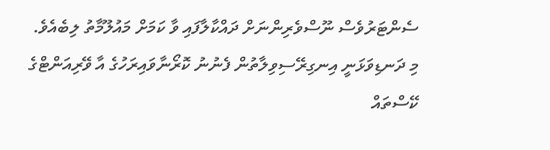ސެންޓަރުވެސް ނޫސްވެރިންނަށް ދައްކާލާފައި ވާ ކަމަށް މައުލޫމާތު ލިބެއެވެ.
މި ދަނޑިވަޅަނީ އިނގިރޭސިވިލާތުން ފެނުނު ކޮރޯނާވައިރަހުގެ އާ ވޭރިއަންޓްގެ ކޭސްތައް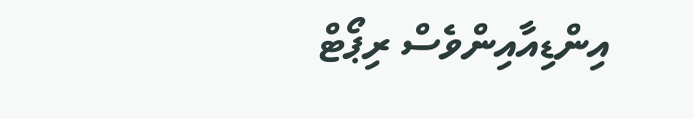އިންޑިއާއިންވެސް ރިޕޯޓް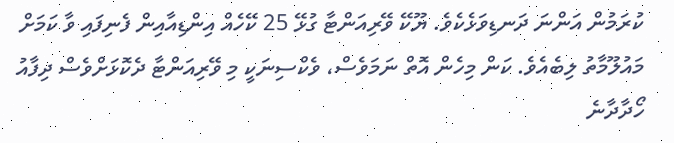ކުރަމުން އަންނަ ދަނޑިވަޅެކެވެ. ޔޫކޭ ވޭރިއަންޓާ ގުޅޭ 25 ކޭހެއް އިންޑިއާއިން ފެނިފައި ވާ ކަމަށް މައުލޫމާތު ލިބެއެވެ. ކަން މިހެން އޮތް ނަމަވެސް، ވެކްސިނަކީ މި ވޭރިއަންޓާ ދެކޮޅަށްވެސް ދިފާއު ހޯދާދާނެ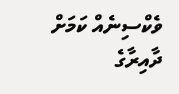ވެކްސިނެއް ކަމަށް ދާއިރާގެ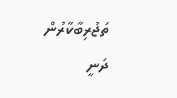ތަޖުރިބާކާރުން ދަނީ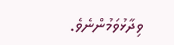ވިދާޅުވަމުންނެވެ.